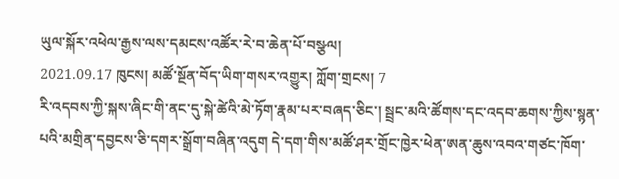ཡུལ་སྐོར་འཕེལ་རྒྱས་ལས་དམངས་འཚོར་རེ་བ་ཆེན་པོ་བསྩལ།
2021.09.17 ཁུངས། མཚོ་སྔོན་བོད་ཡིག་གསར་འགྱུར། ཀློག་གྲངས། 7
རི་འདབས་ཀྱི་སྐས་ཞིང་གི་ནང་དུ་སྐེ་ཚེའི་མེ་ཏོག་རྣམ་པར་བཞད་ཅིང་། སྦྲང་མའི་ཚོགས་དང་འདབ་ཆགས་ཀྱིས་སྙན་པའི་མགྲིན་དབྱངས་ཅི་དགར་སྒྲོག་བཞིན་འདུག དེ་དག་གིས་མཚོ་ཤར་གྲོང་ཁྱེར་ཕེན་ཨན་ཆུས་འབའ་གཙང་ཁོག་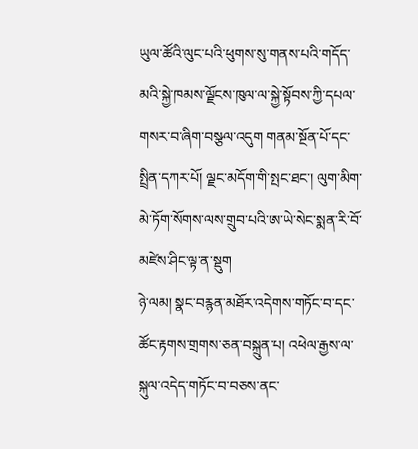ཡུལ་ཚོའི་ལུང་པའི་ཕུགས་སུ་གནས་པའི་གདོད་མའི་སྐྱེ་ཁམས་ལྗོངས་ཁུལ་ལ་སྐྱེ་སྟོབས་ཀྱི་དཔལ་གསར་བ་ཞིག་བསྩལ་འདུག གནམ་སྔོན་པོ་དང་སྤྲིན་དཀར་པོ། ལྗང་མདོག་གི་སྤང་ཐང་། ལུག་མིག་མེ་ཏོག་སོགས་ལས་གྲུབ་པའི་ཨ་ཡེ་སེང་སྨན་རི་བོ་མཛེས་ཤིང་ལྟ་ན་སྡུག
ཉེ་ལམ། སྣང་བརྙན་མཐོར་འདེགས་གཏོང་བ་དང་ཚོང་རྟགས་གྲགས་ཅན་བསྐྲུན་པ། འཕེལ་རྒྱས་ལ་སྐུལ་འདེད་གཏོང་བ་བཅས་ནང་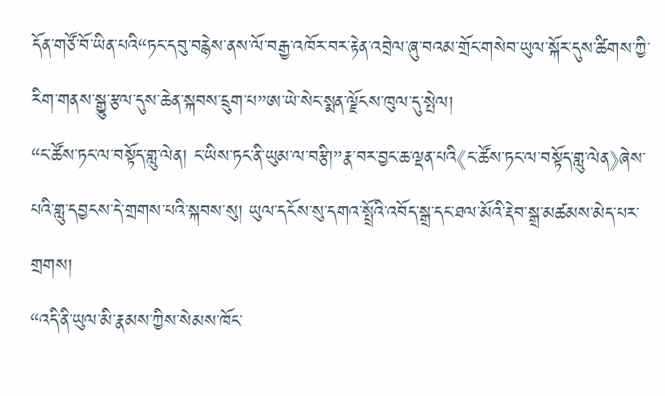དོན་གཙོ་བོ་ཡིན་པའི“ཏང་དབུ་བརྙེས་ནས་ལོ་བརྒྱ་འཁོར་བར་རྟེན་འབྲེལ་ཞུ་བའམ་གྲོང་གསེབ་ཡུལ་སྐོར་དུས་ཚིགས་ཀྱི་རིག་གནས་སྒྱུ་རྩལ་དུས་ཆེན་སྐབས་དྲུག་པ”ཨ་ཡེ་སེང་སྨན་ལྗོངས་ཁུལ་དུ་སྤེལ།
“ང་ཚོས་ཏང་ལ་བསྟོད་གླུ་ལེན། ང་ཡིས་ཏང་ནི་ཡུམ་ལ་བརྩི།”རྣ་བར་བྱང་ཆ་ལྡན་པའི《ང་ཚོས་ཏང་ལ་བསྟོད་གླུ་ལེན》ཞེས་པའི་གླུ་དབྱངས་དེ་གྲགས་པའི་སྐབས་སུ། ཡུལ་དངོས་སུ་དགའ་སྤྲོའི་འབོད་སྒྲ་དང་ཐལ་མོའི་རྡེབ་སྒྲ་མཚམས་མེད་པར་གྲགས།
“འདི་ནི་ཡུལ་མི་རྣམས་ཀྱིས་སེམས་ཁོང་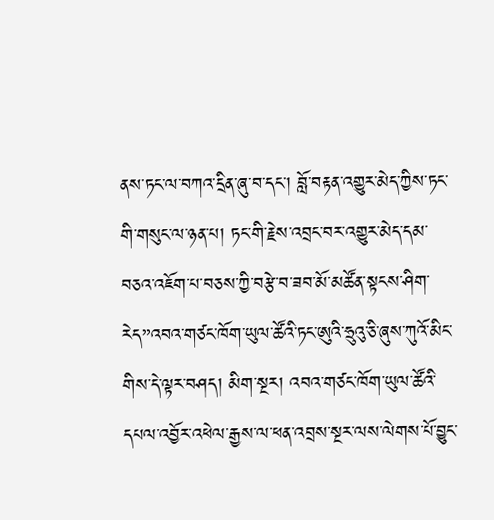ནས་ཏང་ལ་བཀའ་དྲིན་ཞུ་བ་དང་། བློ་བརྟན་འགྱུར་མེད་ཀྱིས་ཏང་གི་གསུང་ལ་ཉན་པ། ཏང་གི་རྗེས་འབྲང་བར་འགྱུར་མེད་དམ་བཅའ་འཇོག་པ་བཅས་ཀྱི་བརྩེ་བ་ཟབ་མོ་མཚོན་སྟངས་ཤིག་རེད”འབའ་གཙང་ཁོག་ཡུལ་ཚོའི་ཏང་ཨུའི་ཧྲུའུ་ཅི་ཞུས་ཀུའོ་མིང་གིས་དེ་ལྟར་བཤད། མིག་སྔར། འབའ་གཙང་ཁོག་ཡུལ་ཚོའི་དཔལ་འབྱོར་འཕེལ་རྒྱས་ལ་ཕན་འབྲས་སྔར་ལས་ལེགས་པོ་བྱུང་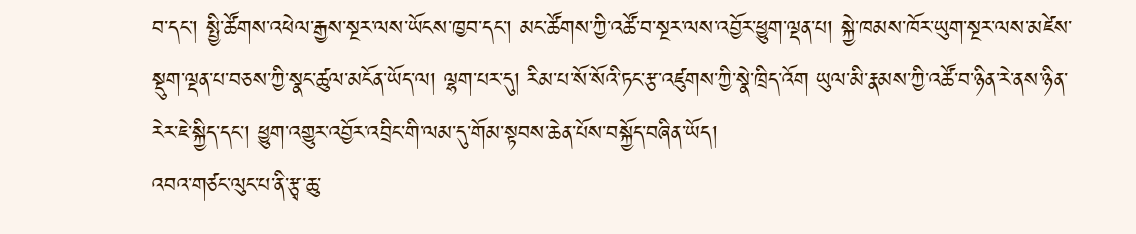བ་དང་། སྤྱི་ཚོགས་འཕེལ་རྒྱས་སྔར་ལས་ཡོངས་ཁྱབ་དང་། མང་ཚོགས་ཀྱི་འཚོ་བ་སྔར་ལས་འབྱོར་ཕྱུག་ལྡན་པ། སྐྱེ་ཁམས་ཁོར་ཡུག་སྔར་ལས་མཛེས་སྡུག་ལྡན་པ་བཅས་ཀྱི་སྣང་ཚུལ་མངོན་ཡོད་ལ། ལྷག་པར་དུ། རིམ་པ་སོ་སོའི་ཏང་རྩ་འཛུགས་ཀྱི་སྣེ་ཁྲིད་འོག ཡུལ་མི་རྣམས་ཀྱི་འཚོ་བ་ཉིན་རེ་ནས་ཉིན་རེར་ཇེ་སྐྱིད་དང་། ཕྱུག་འགྱུར་འབྱོར་འབྲིང་གི་ལམ་དུ་གོམ་སྟབས་ཆེན་པོས་བསྐྱོད་བཞིན་ཡོད།
འབའ་གཙང་ལུང་པ་ནི་རྩྭ་ཆུ་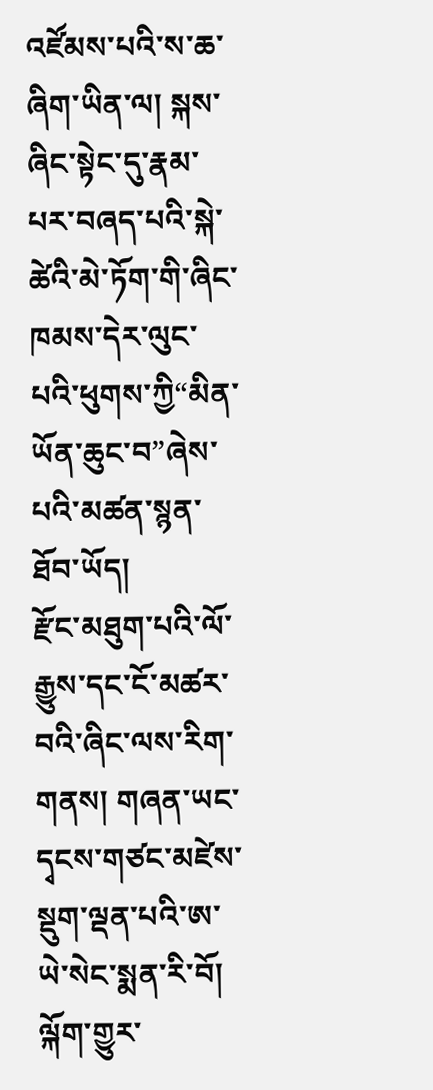འཛོམས་པའི་ས་ཆ་ཞིག་ཡིན་ལ། སྐས་ཞིང་སྟེང་དུ་རྣམ་པར་བཞད་པའི་སྐེ་ཚེའི་མེ་ཏོག་གི་ཞིང་ཁམས་དེར་ལུང་པའི་ཕུགས་ཀྱི“མིན་ཡོན་ཆུང་བ”ཞེས་པའི་མཚན་སྙན་ཐོབ་ཡོད།
རྫོང་མཐུག་པའི་ལོ་རྒྱུས་དང་ངོ་མཚར་བའི་ཞིང་ལས་རིག་གནས། གཞན་ཡང་དྭངས་གཙང་མཛེས་སྡུག་ལྡན་པའི་ཨ་ཡེ་སེང་སྨན་རི་བོ། ལྐོག་གྱུར་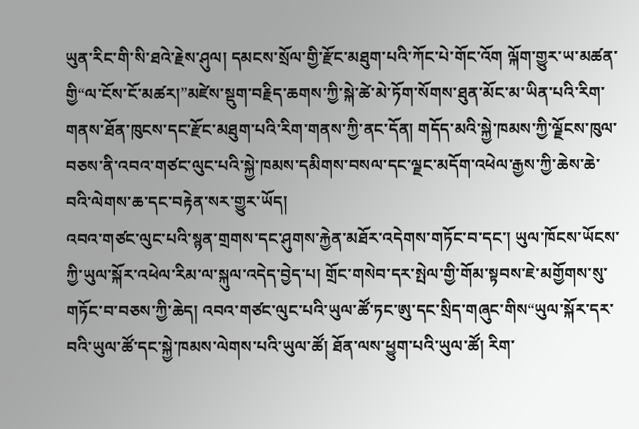ཡུན་རིང་གི་སི་ཐའེ་རྗེས་ཤུལ། དམངས་སྲོལ་གྱི་རྫོང་མཐུག་པའི་ཀོང་པེ་གོང་འོག ལྐོག་གྱུར་ཡ་མཚན་གྱི“ལ་ངོས་ངོ་མཚར།”མཛེས་སྡུག་བརྗིད་ཆགས་ཀྱི་སྐེ་ཚེ་མེ་ཏོག་སོགས་ཐུན་མོང་མ་ཡིན་པའི་རིག་གནས་ཐོན་ཁུངས་དང་རྫོང་མཐུག་པའི་རིག་གནས་ཀྱི་ནང་དོན། གདོད་མའི་སྐྱེ་ཁམས་ཀྱི་ལྗོངས་ཁུལ་བཅས་ནི་འབའ་གཙང་ལུང་པའི་སྐྱེ་ཁམས་དམིགས་བསལ་དང་ལྗང་མདོག་འཕེལ་རྒྱས་ཀྱི་ཆེས་ཆེ་བའི་ལེགས་ཆ་དང་བརྟེན་སར་གྱུར་ཡོད།
འབའ་གཙང་ལུང་པའི་སྙན་གྲགས་དང་ཤུགས་རྐྱེན་མཐོར་འདེགས་གཏོང་བ་དང་། ཡུལ་ཁོངས་ཡོངས་ཀྱི་ཡུལ་སྐོར་འཕེལ་རིམ་ལ་སྐུལ་འདེད་བྱེད་པ། གྲོང་གསེབ་དར་སྤེལ་གྱི་གོམ་སྟབས་ཇེ་མགྱོགས་སུ་གཏོང་བ་བཅས་ཀྱི་ཆེད། འབའ་གཙང་ལུང་པའི་ཡུལ་ཚོ་ཏང་ཨུ་དང་སྲིད་གཞུང་གིས“ཡུལ་སྐོར་དར་བའི་ཡུལ་ཚོ་དང་སྐྱེ་ཁམས་ལེགས་པའི་ཡུལ་ཚོ། ཐོན་ལས་ཕྱུག་པའི་ཡུལ་ཚོ། རིག་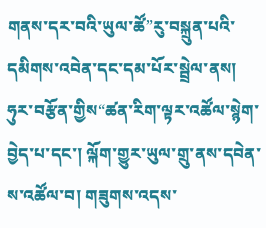གནས་དར་བའི་ཡུལ་ཚོ”རུ་བསྐྲུན་པའི་དམིགས་འབེན་དང་དམ་པོར་སྦྲེལ་ནས། ཧུར་བརྩོན་གྱིས“ཚན་རིག་ལྟར་འཚོལ་སྙེག་བྱེད་པ་དང་། ལྐོག་གྱུར་ཡུལ་གྲུ་ནས་དབེན་ས་འཚོལ་བ། གཟུགས་འདས་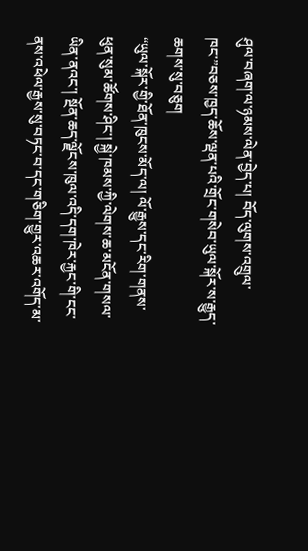ཤུལ་བཞག་ལ་ཉམས་ལེན་བྱེད་པ། བོད་ལུགས་འགྲུལ་ཁང་”བཅས་ཁྱད་ཆོས་ལྡན་པའི་གྲོང་གསེབ་ཡུལ་སྐོར་ས་རྒྱུད་ཆགས་སུ་བཅུག
“ཡུལ་སྐོར་གྱི་ཐོན་ཁུངས་མོད་ལ། ལོ་རྒྱུས་དང་རིག་གནས་ཕུན་སུམ་ཚོགས་ཤིང་། སྐྱེ་ཁམས་ཀྱི་ལེགས་ཆ་མངོན་གསལ་ཡིན་ནའང་། སྔོན་ཆད་ལྗོངས་ཁུལ་འདི་དག་ཁེར་རྐྱང་གི་ངང་ནས་འཕེལ་རྒྱས་སུ་བཏང་བ་དང་གཅིག་གྱུར་འཆར་འགོད་མ་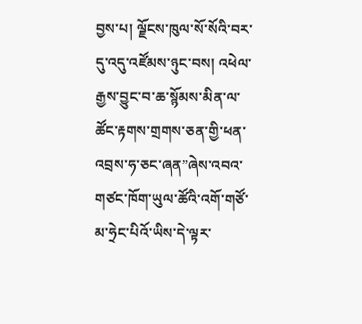བྱས་པ། ལྗོངས་ཁུལ་སོ་སོའི་བར་དུ་འདུ་འཛོམས་ཉུང་བས། འཕེལ་རྒྱས་བྱུང་བ་ཆ་སྙོམས་མིན་ལ་ཚོང་རྟགས་གྲགས་ཅན་གྱི་ཕན་འབྲས་ཧ་ཅང་ཞན”ཞེས་འབའ་གཙང་ཁོག་ཡུལ་ཚོའི་འགོ་གཙོ་མ་ཧྲེང་པིའོ་ཡིས་དེ་ལྟར་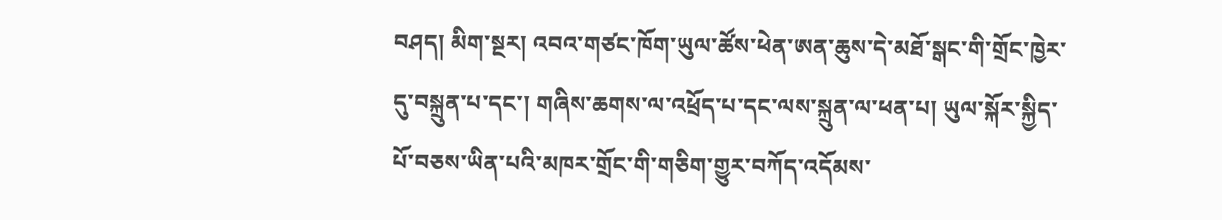བཤད། མིག་སྔར། འབའ་གཙང་ཁོག་ཡུལ་ཚོས་ཕེན་ཨན་ཆུས་དེ་མཐོ་སྒང་གི་གྲོང་ཁྱེར་དུ་བསྐྲུན་པ་དང་། གཞིས་ཆགས་ལ་འཕྲོད་པ་དང་ལས་སྐྲུན་ལ་ཕན་པ། ཡུལ་སྐོར་སྐྱིད་པོ་བཅས་ཡིན་པའི་མཁར་གྲོང་གི་གཅིག་གྱུར་བཀོད་འདོམས་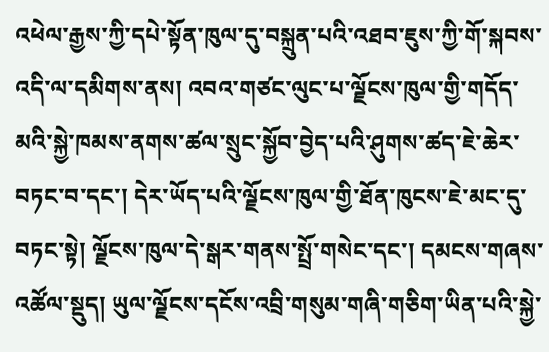འཕེལ་རྒྱས་ཀྱི་དཔེ་སྟོན་ཁུལ་དུ་བསྐྲུན་པའི་འཐབ་ཇུས་ཀྱི་གོ་སྐབས་འདི་ལ་དམིགས་ནས། འབའ་གཙང་ལུང་པ་ལྗོངས་ཁུལ་གྱི་གདོད་མའི་སྐྱེ་ཁམས་ནགས་ཚལ་སྲུང་སྐྱོབ་བྱེད་པའི་ཤུགས་ཚད་ཇེ་ཆེར་བཏང་བ་དང་། དེར་ཡོད་པའི་ལྗོངས་ཁུལ་གྱི་ཐོན་ཁུངས་ཇེ་མང་དུ་བཏང་སྟེ། ལྗོངས་ཁུལ་དེ་སྒར་གནས་སྤྲོ་གསེང་དང་། དམངས་གཞས་འཚོལ་སྡུད། ཡུལ་ལྗོངས་དངོས་འབྲི་གསུམ་གཞི་གཅིག་ཡིན་པའི་སྐྱེ་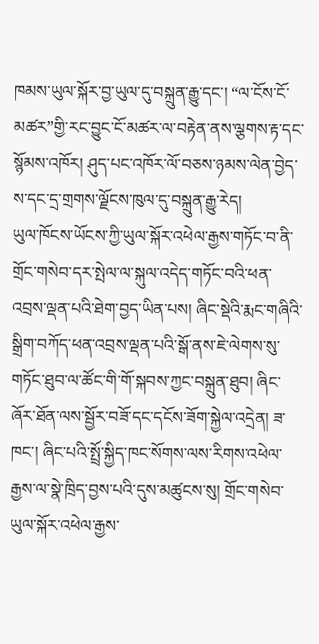ཁམས་ཡུལ་སྐོར་བྱ་ཡུལ་དུ་བསྐྲུན་རྒྱུ་དང་། “ལ་ངོས་ངོ་མཚར”གྱི་རང་བྱུང་ངོ་མཚར་ལ་བརྟེན་ནས་ལྕགས་རྟ་དང་སྙོམས་འཁོར། ཤུད་པང་འཁོར་ལོ་བཅས་ཉམས་ལེན་བྱེད་ས་དང་དྲ་གྲགས་ལྗོངས་ཁུལ་དུ་བསྐྲུན་རྒྱུ་རེད།
ཡུལ་ཁོངས་ཡོངས་ཀྱི་ཡུལ་སྐོར་འཕེལ་རྒྱས་གཏོང་བ་ནི་གྲོང་གསེབ་དར་སྤེལ་ལ་སྐུལ་འདེད་གཏོང་བའི་ཕན་འབྲས་ལྡན་པའི་ཐེག་བྱད་ཡིན་པས། ཞིང་སྡེའི་རྨང་གཞིའི་སྒྲིག་བཀོད་ཕན་འབྲས་ལྡན་པའི་སྒོ་ནས་ཇེ་ལེགས་སུ་གཏོང་ཐུབ་ལ་ཚོང་གི་གོ་སྐབས་ཀྱང་བསྐྲུན་ཐུབ། ཞིང་ཞོར་ཐོན་ལས་སྦྱོར་བཟོ་དང་དངོས་ཟོག་སྐྱེལ་འདྲེན། ཟ་ཁང་། ཞིང་པའི་སྤྲོ་སྐྱིད་ཁང་སོགས་ལས་རིགས་འཕེལ་རྒྱས་ལ་སྣེ་ཁྲིད་བྱས་པའི་དུས་མཚུངས་སུ། གྲོང་གསེབ་ཡུལ་སྐོར་འཕེལ་རྒྱས་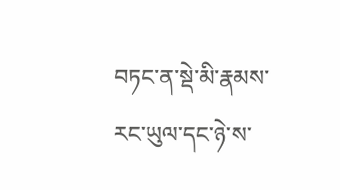བཏང་ན་སྡེ་མི་རྣམས་རང་ཡུལ་དང་ཉེ་ས་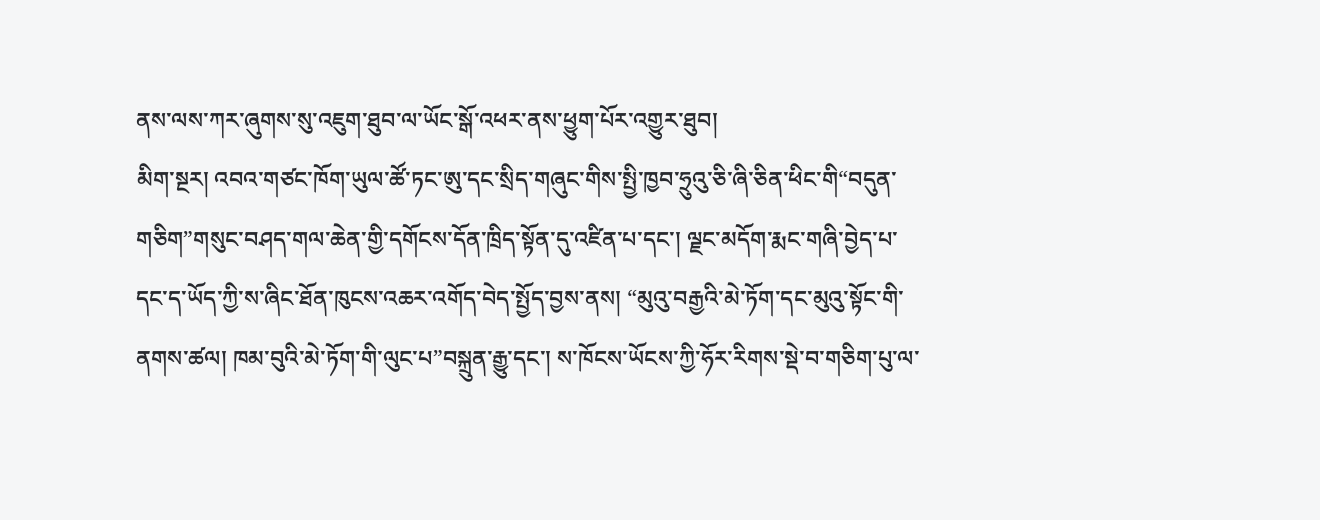ནས་ལས་ཀར་ཞུགས་སུ་འཇུག་ཐུབ་ལ་ཡོང་སྒོ་འཕར་ནས་ཕྱུག་པོར་འགྱུར་ཐུབ།
མིག་སྔར། འབའ་གཙང་ཁོག་ཡུལ་ཚོ་ཏང་ཨུ་དང་སྲིད་གཞུང་གིས་སྤྱི་ཁྱབ་ཧྲུའུ་ཅི་ཞི་ཅིན་ཕིང་གི“བདུན་གཅིག”གསུང་བཤད་གལ་ཆེན་གྱི་དགོངས་དོན་ཁྲིད་སྟོན་དུ་འཛིན་པ་དང་། ལྗང་མདོག་རྨང་གཞི་བྱེད་པ་དང་ད་ཡོད་ཀྱི་ས་ཞིང་ཐོན་ཁུངས་འཆར་འགོད་བེད་སྤྱོད་བྱས་ནས། “མུའུ་བརྒྱའི་མེ་ཏོག་དང་མུའུ་སྟོང་གི་ནགས་ཚལ། ཁམ་བུའི་མེ་ཏོག་གི་ལུང་པ”བསྐྲུན་རྒྱུ་དང་། ས་ཁོངས་ཡོངས་ཀྱི་ཧོར་རིགས་སྡེ་བ་གཅིག་པུ་ལ་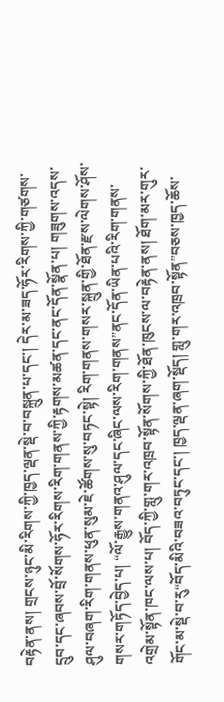བརྟེན་ནས། གྲངས་ཉུང་མི་རིགས་ཀྱི་ཁྱད་ལྡན་སྡེ་བ་བསྐྲུན་པ་དང་། དེར་མ་ཟད་ཧོར་རིགས་ཀྱི་གཙགས་དྲུབ་དང་ཞབས་བྲོ་སོགས་ཧོར་རིགས་རིག་གནས་ཀྱི་རྟགས་མཚན་དང་ནང་དོན་སྣོན་པ། གཟུགས་འདས་ཤུལ་བཞག་རིག་གནས་ཕུན་སུམ་ཇེ་ཚོགས་སུ་བཏང་སྟེ། རིག་གནས་གསར་སྐྲུན་གྱི་ཐོན་རྫས་ལེགས་ཤོས་གསར་གཏོད་བྱེད་པ། “ལོ་རྒྱུས་གནའ་ཤུལ་དང་ཞིང་ལས་རིག་གནས”ནང་དོན་ཡིན་པའི་རིག་གནས་འགྲེམ་སྟོན་ཁང་ལས་པ། བོད་ཀྱི་གླུ་གར་འཁྲབ་སྟོན་སོགས་ཀྱི་ཐོན་ཁུངས་ལ་བརྟེན་ནས། ཐོག་མར་གུར་གོང་མ་སྡེ་བ་རུ“བོད་མིའི་བཟའ་བཏུང་དང་། ཁྱད་ལྡན་ཞག་སྡོད། གླུ་གར་འཁྲབ་སྟོན”བཅས་ཁྱད་ཆོས་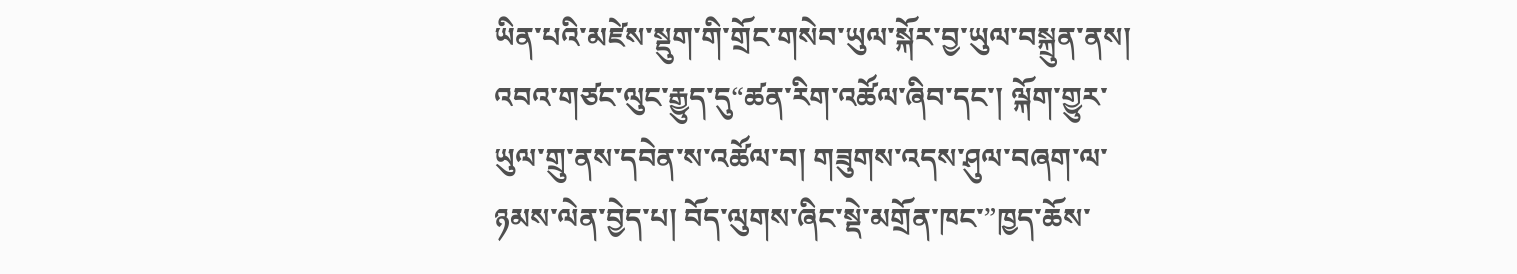ཡིན་པའི་མཛེས་སྡུག་གི་གྲོང་གསེབ་ཡུལ་སྐོར་བྱ་ཡུལ་བསྐྲུན་ནས། འབའ་གཙང་ལུང་རྒྱུད་དུ“ཚན་རིག་འཚོལ་ཞིབ་དང་། ལྐོག་གྱུར་ཡུལ་གྲུ་ནས་དབེན་ས་འཚོལ་བ། གཟུགས་འདས་ཤུལ་བཞག་ལ་ཉམས་ལེན་བྱེད་པ། བོད་ལུགས་ཞིང་སྡེ་མགྲོན་ཁང་”ཁྱད་ཆོས་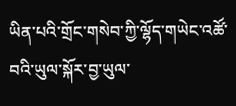ཡིན་པའི་གྲོང་གསེབ་ཀྱི་ལྷོད་གཡེང་འཚོ་བའི་ཡུལ་སྐོར་བྱ་ཡུལ་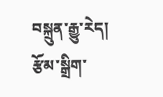བསྐྲུན་རྒྱུ་རེད།
རྩོམ་སྒྲིག་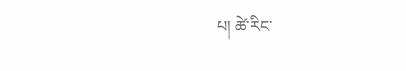པ། ཚེ་རིང་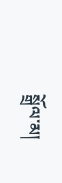སྒྲོལ་མ།